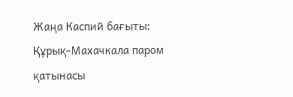Жаңа Каспий бағыты: Құрық-Махачкала паром қатынасы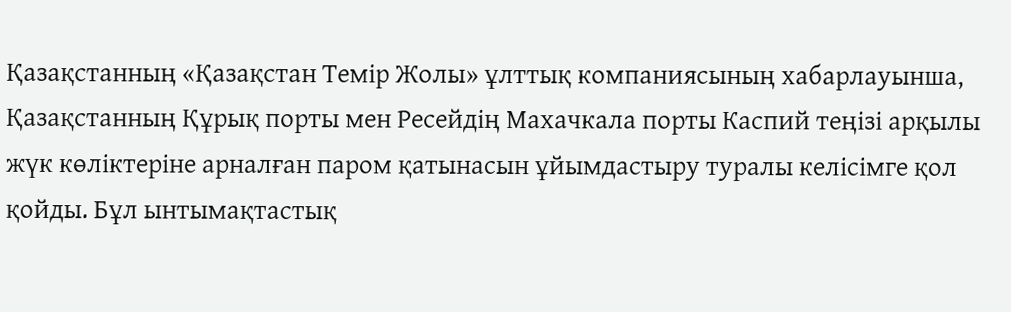Қазақстанның «Қазақстан Темір Жолы» ұлттық компаниясының хабарлауынша, Қазақстанның Құрық порты мен Ресейдің Махачкала порты Каспий теңізі арқылы жүк көліктеріне арналған паром қатынасын ұйымдастыру туралы келісімге қол қойды. Бұл ынтымақтастық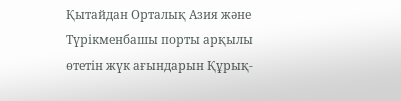Қытайдан Орталық Азия және Түрікменбашы порты арқылы өтетін жүк ағындарын Құрық-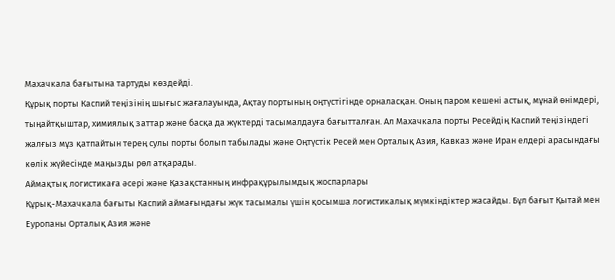Махачкала бағытына тартуды көздейді.
Құрық порты Каспий теңізінің шығыс жағалауында, Ақтау портының оңтүстігінде орналасқан. Оның паром кешені астық, мұнай өнімдері, тыңайтқыштар, химиялық заттар және басқа да жүктерді тасымалдауға бағытталған. Ал Махачкала порты Ресейдің Каспий теңізіндегі жалғыз мұз қатпайтын терең сулы порты болып табылады және Оңтүстік Ресей мен Орталық Азия, Кавказ және Иран елдері арасындағы көлік жүйесінде маңызды рөл атқарады.
Аймақтық логистикаға әсері және Қазақстанның инфрақұрылымдық жоспарлары
Құрық-Махачкала бағыты Каспий аймағындағы жүк тасымалы үшін қосымша логистикалық мүмкіндіктер жасайды. Бұл бағыт Қытай мен Еуропаны Орталық Азия және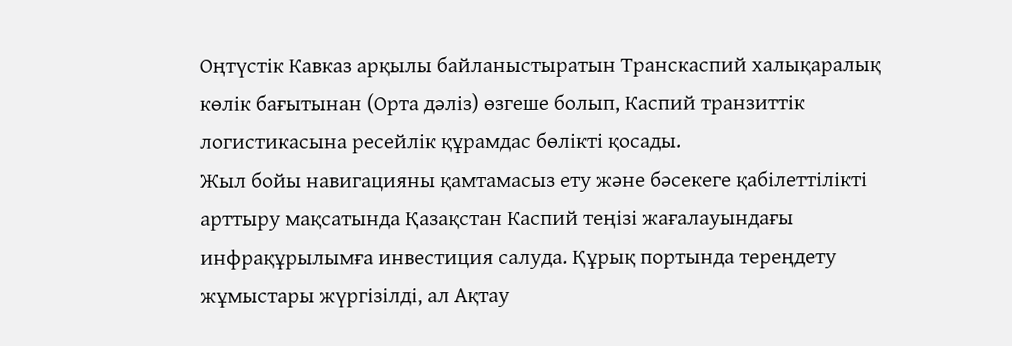Оңтүстік Кавказ арқылы байланыстыратын Транскаспий халықаралық көлік бағытынан (Орта дәліз) өзгеше болып, Каспий транзиттік логистикасына ресейлік құрамдас бөлікті қосады.
Жыл бойы навигацияны қамтамасыз ету және бәсекеге қабілеттілікті арттыру мақсатында Қазақстан Каспий теңізі жағалауындағы инфрақұрылымға инвестиция салуда. Құрық портында тереңдету жұмыстары жүргізілді, ал Ақтау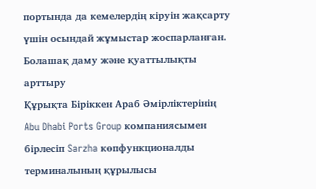портында да кемелердің кіруін жақсарту үшін осындай жұмыстар жоспарланған.
Болашақ даму және қуаттылықты арттыру
Құрықта Біріккен Араб Әмірліктерінің Abu Dhabi Ports Group компаниясымен бірлесіп Sarzha көпфункционалды терминалының құрылысы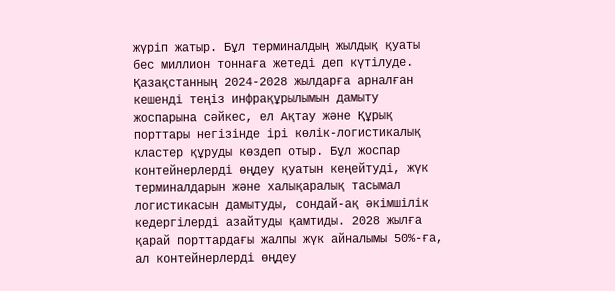жүріп жатыр. Бұл терминалдың жылдық қуаты бес миллион тоннаға жетеді деп күтілуде.
Қазақстанның 2024-2028 жылдарға арналған кешенді теңіз инфрақұрылымын дамыту жоспарына сәйкес, ел Ақтау және Құрық порттары негізінде ірі көлік-логистикалық кластер құруды көздеп отыр. Бұл жоспар контейнерлерді өңдеу қуатын кеңейтуді, жүк терминалдарын және халықаралық тасымал логистикасын дамытуды, сондай-ақ әкімшілік кедергілерді азайтуды қамтиды. 2028 жылға қарай порттардағы жалпы жүк айналымы 50%-ға, ал контейнерлерді өңдеу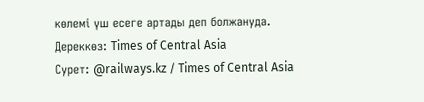көлемі үш есеге артады деп болжануда.
Дереккөз: Times of Central Asia
Сурет: @railways.kz / Times of Central Asia